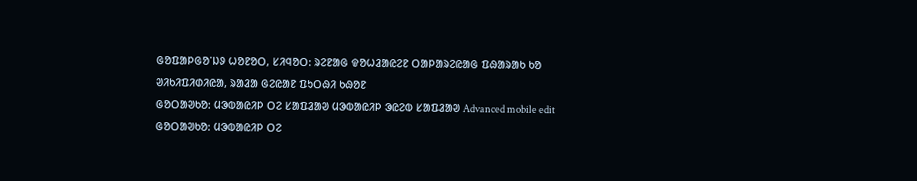ᱜᱚᱯᱟᱞᱜᱚᱸᱡᱽ ᱦᱚᱱᱚᱛ, ᱥᱤᱧᱚᱛ: ᱨᱮᱱᱟᱜ ᱫᱚᱦᱲᱟᱭᱮᱱ ᱛᱟᱞᱟᱨᱮᱭᱟᱜ ᱯᱷᱟᱨᱟᱠ ᱠᱚ
ᱣᱤᱠᱤᱯᱤᱰᱤᱭᱟ, ᱨᱟᱲᱟ ᱜᱮᱭᱟᱱ ᱯᱩᱛᱷᱤ ᱠᱷᱚᱱ
ᱜᱚᱛᱟᱣᱠᱚ: ᱢᱳᱵᱟᱭᱤᱞ ᱛᱮ ᱥᱟᱯᱲᱟᱣ ᱢᱳᱵᱟᱭᱤᱞ ᱳᱭᱮᱵ ᱥᱟᱯᱲᱟᱣ Advanced mobile edit
ᱜᱚᱛᱟᱣᱠᱚ: ᱢᱳᱵᱟᱭᱤᱞ ᱛᱮ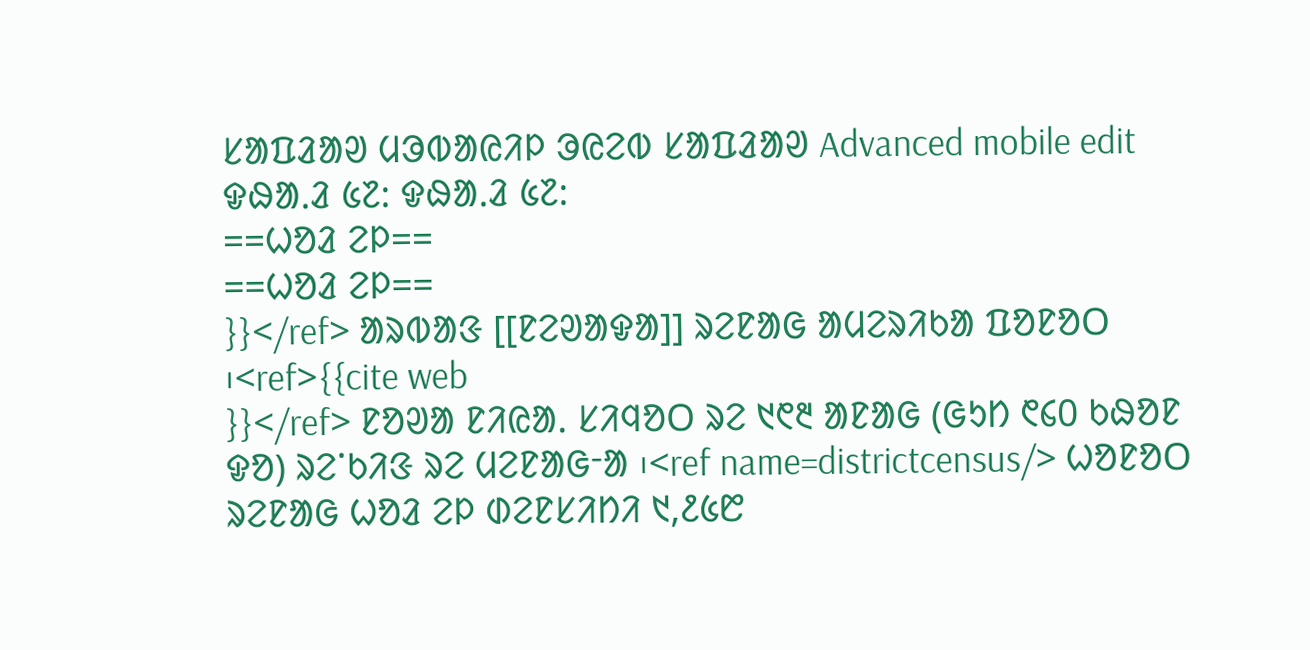ᱥᱟᱯᱲᱟᱣ ᱢᱳᱵᱟᱭᱤᱞ ᱳᱭᱮᱵ ᱥᱟᱯᱲᱟᱣ Advanced mobile edit
ᱫᱷᱟᱹᱲ ᱕᱗: ᱫᱷᱟᱹᱲ ᱕᱗:
==ᱦᱚᱲ ᱮᱞ==
==ᱦᱚᱲ ᱮᱞ==
}}</ref> ᱟᱨᱵᱟᱝ [[ᱱᱮᱣᱟᱫᱟ]] ᱨᱮᱱᱟᱜ ᱟᱢᱮᱨᱤᱠᱟ ᱯᱚᱱᱚᱛ ᱾<ref>{{cite web
}}</ref> ᱱᱚᱣᱟ ᱱᱤᱭᱟᱹ ᱥᱤᱧᱚᱛ ᱨᱮ ᱑᱖᱓ ᱟᱱᱟᱜ (ᱜᱩᱴ ᱖᱔᱐ ᱠᱷᱚᱱ ᱫᱚ) ᱨᱮᱸᱠᱤᱝ ᱨᱮ ᱢᱮᱱᱟᱜᱼᱟ ᱾<ref name=districtcensus/> ᱦᱚᱱᱚᱛ ᱨᱮᱱᱟᱜ ᱦᱚᱲ ᱮᱞ ᱰᱮᱱᱥᱤᱴᱤ ᱑,᱒᱕᱘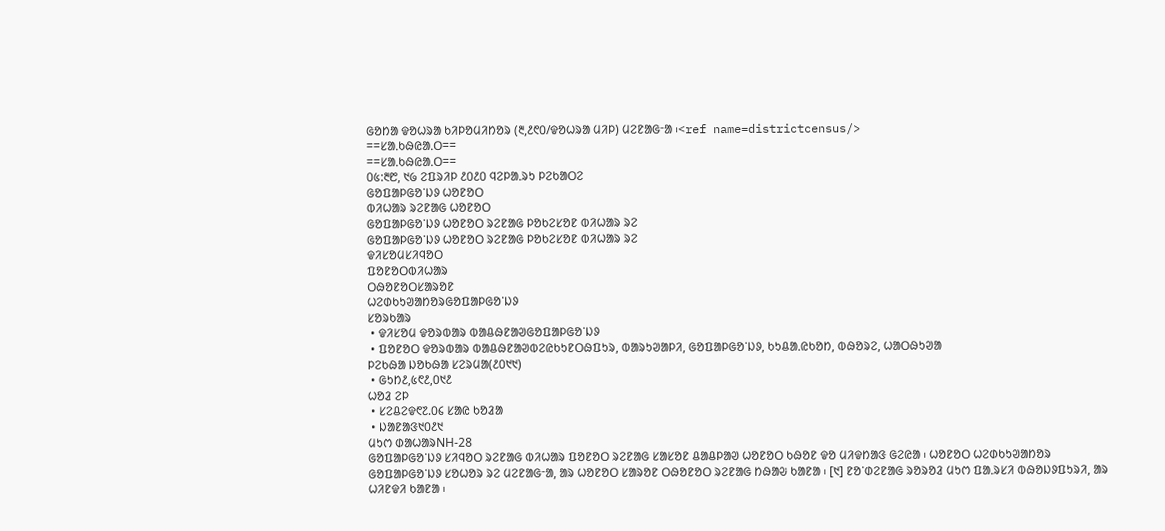ᱜᱚᱴᱟ ᱫᱚᱦᱨᱟ ᱠᱤᱞᱚᱢᱤᱴᱚᱨ (᱓,᱒᱖᱐/ᱫᱚᱦᱨᱟ ᱢᱤᱞ) ᱢᱮᱱᱟᱜᱼᱟ ᱾<ref name=districtcensus/>
==ᱥᱟᱹᱠᱷᱭᱟᱹᱛ==
==ᱥᱟᱹᱠᱷᱭᱟᱹᱛ==
᱐᱕:᱓᱘, ᱑᱙ ᱮᱯᱨᱤᱞ ᱒᱐᱒᱐ ᱧᱮᱞᱟᱹᱨᱩ ᱞᱮᱠᱟᱛᱮ
ᱜᱚᱯᱟᱞᱜᱚᱸᱡᱽ ᱦᱚᱱᱚᱛ
ᱵᱤᱦᱟᱨ ᱨᱮᱱᱟᱜ ᱦᱚᱱᱚᱛ
ᱜᱚᱯᱟᱞᱜᱚᱸᱡᱽ ᱦᱚᱱᱚᱛ ᱨᱮᱱᱟᱜ ᱞᱚᱠᱮᱥᱚᱱ ᱵᱤᱦᱟᱨ ᱨᱮ
ᱜᱚᱯᱟᱞᱜᱚᱸᱡᱽ ᱦᱚᱱᱚᱛ ᱨᱮᱱᱟᱜ ᱞᱚᱠᱮᱥᱚᱱ ᱵᱤᱦᱟᱨ ᱨᱮ
ᱫᱤᱥᱚᱢᱥᱤᱧᱚᱛ
ᱯᱚᱱᱚᱛᱵᱤᱦᱟᱨ
ᱛᱷᱚᱱᱚᱛᱥᱟᱨᱚᱱ
ᱦᱮᱰᱠᱩᱣᱟᱴᱚᱨᱜᱚᱯᱟᱞᱜᱚᱸᱡᱽ
ᱥᱚᱨᱠᱟᱨ
 • ᱫᱤᱥᱚᱢ ᱫᱚᱨᱵᱟᱨ ᱵᱟᱪᱷᱱᱟᱣᱜᱚᱯᱟᱞᱜᱚᱸᱡᱽ
 • ᱯᱚᱱᱚᱛ ᱫᱚᱨᱵᱟᱨ ᱵᱟᱪᱷᱱᱟᱣᱵᱮᱭᱠᱩᱱᱛᱷᱯᱩᱨ, ᱵᱟᱨᱩᱣᱟᱞᱤ, ᱜᱚᱯᱟᱞᱜᱚᱸᱡᱽ, ᱠᱩᱪᱟᱹᱭᱠᱚᱴ, ᱵᱷᱚᱨᱮ, ᱦᱟᱛᱷᱩᱣᱟ
ᱞᱮᱠᱷᱟ ᱡᱚᱠᱷᱟ ᱥᱮᱨᱢᱟ(᱒᱐᱑᱑)
 • ᱜᱩᱴ᱒,᱕᱖᱒,᱐᱑᱒
ᱦᱚᱲ ᱮᱞ
 • ᱥᱮᱪᱮᱫ᱖᱗.᱐᱔ ᱥᱟᱭ ᱠᱚᱲᱟ
 • ᱡᱟᱱᱟᱝ᱑᱐᱒᱑
ᱢᱩᱬ ᱰᱟᱦᱟᱨNH-28
ᱜᱚᱯᱟᱞᱜᱚᱸᱡᱽ ᱥᱤᱧᱚᱛ ᱨᱮᱱᱟᱜ ᱵᱤᱦᱟᱨ ᱯᱚᱱᱚᱛ ᱨᱮᱱᱟᱜ ᱥᱟᱥᱚᱱ ᱪᱟᱪᱞᱟᱣ ᱦᱚᱱᱚᱛ ᱠᱷᱚᱱ ᱫᱚ ᱢᱤᱫᱴᱟᱝ ᱜᱮᱭᱟ ᱾ ᱦᱚᱱᱚᱛ ᱦᱮᱰᱠᱩᱣᱟᱴᱚᱨ ᱜᱚᱯᱟᱞᱜᱚᱸᱡᱽ ᱥᱚᱦᱚᱨ ᱨᱮ ᱢᱮᱱᱟᱜᱼᱟ, ᱟᱨ ᱦᱚᱱᱚᱛ ᱥᱟᱨᱚᱱ ᱛᱷᱚᱱᱚᱛ ᱨᱮᱱᱟᱜ ᱴᱷᱟᱶ ᱠᱟᱱᱟ ᱾ [᱑] ᱱᱚᱸᱰᱮᱱᱟᱜ ᱨᱚᱨᱚᱲ ᱢᱩᱬ ᱯᱟᱹᱨᱥᱤ ᱵᱷᱚᱡᱽᱯᱩᱨᱤ, ᱟᱨ ᱦᱤᱱᱫᱤ ᱠᱟᱱᱟ ᱾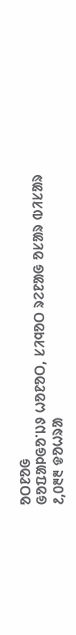ᱚᱛᱱᱚᱜ
ᱜᱚᱯᱟᱞᱜᱚᱸᱡᱽ ᱦᱚᱱᱚᱛ, ᱥᱤᱧᱚᱛ ᱨᱮᱱᱟᱜ ᱚᱥᱟᱨ ᱵᱤᱥᱟᱨ ᱒,᱐᱓᱓ ᱫᱚᱦᱨᱟ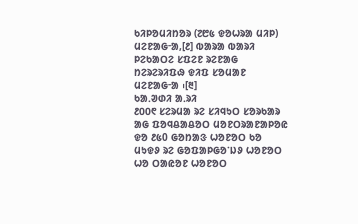ᱠᱤᱞᱚᱢᱤᱴᱚᱨ (᱗᱘᱕ ᱫᱚᱦᱨᱟ ᱢᱤᱞ) ᱢᱮᱱᱟᱜᱼᱟ,[᱒] ᱵᱟᱨᱟ ᱵᱟᱨᱤ ᱞᱮᱠᱟᱛᱮ ᱥᱯᱮᱱ ᱨᱮᱱᱟᱜ ᱴᱮᱨᱮᱨᱤᱯᱷ ᱫᱤᱯ ᱥᱚᱢᱟᱱ ᱢᱮᱱᱟᱜᱼᱟ ᱾[᱓]
ᱠᱟᱹᱣᱰᱤ ᱟᱹᱨᱤ
᱒᱐᱐᱖ ᱥᱮᱨᱢᱟ ᱨᱮ ᱥᱤᱧᱩᱛ ᱥᱚᱨᱠᱟᱨ ᱟᱜ ᱯᱚᱧᱪᱟᱪᱚᱛ ᱢᱚᱱᱛᱨᱟᱱᱟᱞᱚᱭ ᱫᱚ ᱒᱕0 ᱜᱚᱴᱟᱝ ᱦᱚᱱᱚᱛ ᱠᱚ ᱢᱩᱫᱽ ᱨᱮ ᱜᱚᱯᱟᱞᱜᱚᱸᱡᱽ ᱦᱚᱱᱚᱛ ᱦᱚ ᱛᱟᱭᱚᱱ ᱦᱚᱱᱚᱛ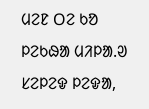ᱢᱮᱱ ᱛᱮ ᱠᱚ ᱞᱮᱠᱷᱟ ᱢᱤᱞᱟ.ᱣ ᱥᱮᱞᱮᱫ ᱞᱮᱫᱟ,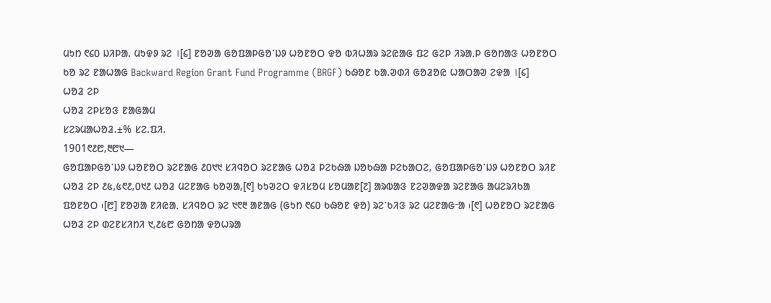ᱢᱩᱴ ᱖᱔᱐ ᱡᱤᱞᱟ. ᱢᱩᱫᱽ ᱨᱮ ।[᱔] ᱱᱚᱣᱟ ᱜᱚᱯᱟᱞᱜᱚᱸᱡᱽ ᱦᱚᱱᱚᱛ ᱫᱚ ᱵᱤᱦᱟᱨ ᱨᱮᱭᱟᱜ ᱯᱮ ᱜᱮᱞ ᱤᱨᱟᱹᱞ ᱜᱚᱴᱟᱝ ᱦᱚᱱᱚᱛ ᱠᱚ ᱨᱮ ᱱᱟᱦᱟᱜ Backward Region Grant Fund Programme (BRGF) ᱠᱷᱚᱱ ᱠᱟ.ᱣᱰᱤ ᱜᱚᱲᱚᱭ ᱦᱟᱛᱟᱣ ᱮᱫᱟ ।[᱔]
ᱦᱚᱲ ᱮᱞ
ᱦᱚᱲ ᱮᱞᱥᱚᱝ ᱱᱟᱜᱟᱢ
ᱥᱮᱨᱢᱟᱦᱚᱲ.±% ᱥᱮ.ᱯᱤ.
1901᱖᱒᱘,᱓᱘᱑—
ᱜᱚᱯᱟᱞᱜᱚᱸᱡᱽ ᱦᱚᱱᱚᱛ ᱨᱮᱱᱟᱜ ᱒᱐᱑᱑ ᱥᱤᱧᱚᱛ ᱨᱮᱱᱟᱜ ᱦᱚᱲ ᱞᱮᱠᱷᱟ ᱡᱚᱠᱷᱟ ᱞᱮᱠᱟᱛᱮ, ᱜᱚᱯᱟᱞᱜᱚᱸᱡᱽ ᱦᱚᱱᱚᱛ ᱨᱤᱱ ᱦᱚᱲ ᱮᱞ ᱒᱕,᱕᱖᱒,᱐᱑᱒ ᱦᱚᱲ ᱢᱮᱱᱟᱜ ᱠᱚᱣᱟ,[᱖] ᱠᱩᱣᱮᱛ ᱫᱤᱥᱚᱢ ᱥᱚᱢᱟᱱ[᱗] ᱟᱨᱵᱟᱝ ᱱᱮᱣᱟᱫᱟ ᱨᱮᱱᱟᱜ ᱟᱢᱮᱨᱤᱠᱟ ᱯᱚᱱᱚᱛ ᱾[᱘] ᱱᱚᱣᱟ ᱱᱤᱭᱟᱹ ᱥᱤᱧᱚᱛ ᱨᱮ ᱑᱖᱓ ᱟᱱᱟᱜ (ᱜᱩᱴ ᱖᱔᱐ ᱠᱷᱚᱱ ᱫᱚ) ᱨᱮᱸᱠᱤᱝ ᱨᱮ ᱢᱮᱱᱟᱜᱼᱟ ᱾[᱖] ᱦᱚᱱᱚᱛ ᱨᱮᱱᱟᱜ ᱦᱚᱲ ᱮᱞ ᱰᱮᱱᱥᱤᱴᱤ ᱑,᱒᱕᱘ ᱜᱚᱴᱟ ᱫᱚᱦᱨᱟ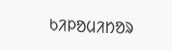ᱠᱤᱞᱚᱢᱤᱴᱚᱨ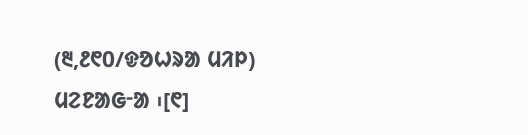(᱓,᱒᱖᱐/ᱫᱚᱦᱨᱟ ᱢᱤᱞ) ᱢᱮᱱᱟᱜᱼᱟ ᱾[᱖]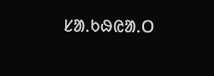ᱥᱟᱹᱠᱷᱭᱟᱹᱛ